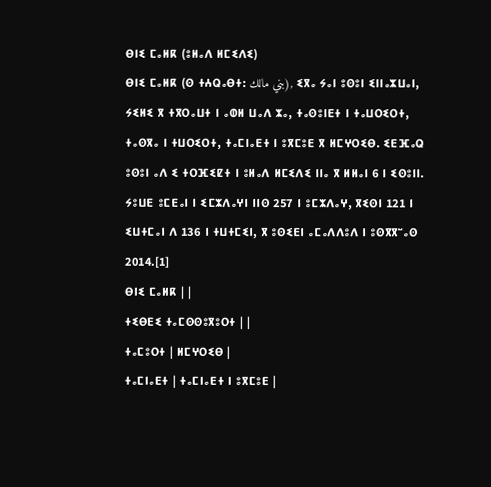ⴱⵏⵉ ⵎⴰⵍⴽ (ⵓⵍⴰⴷ ⵍⵎⵉⴷⵉ)
ⴱⵏⵉ ⵎⴰⵍⴽ (ⵙ ⵜⵄⵕⴰⴱⵜ: بني مالك), ⵉⴳⴰ ⵢⴰⵏ ⵓⵙⵓⵏ ⵉⵏⵏⴰⵣⵡⴰⵏ, ⵢⵉⵍⵉ ⴳ ⵜⴳⵔⴰⵡⵜ ⵏ ⴰⵀⵍ ⵡⴰⴷ ⵣⴰ, ⵜⴰⵙⵓⵏⴹⵜ ⵏ ⵜⴰⵡⵔⵉⵔⵜ, ⵜⴰⵙⴳⴰ ⵏ ⵜⵡⵔⵉⵔⵜ, ⵜⴰⵎⵏⴰⴹⵜ ⵏ ⵓⴳⵎⵓⴹ ⴳ ⵍⵎⵖⵔⵉⴱ. ⵉⴹⴼⴰⵕ ⵓⵙⵓⵏ ⴰⴷ ⵉ ⵜⵔⴼⵉⵇⵜ ⵏ ⵓⵍⴰⴷ ⵍⵎⵉⴷⵉ ⵏⵏⴰ ⴳ ⵍⵍⴰⵏ 6 ⵏ ⵉⵙⵓⵏⵏ. ⵢⵓⵡⴹ ⵓⵎⴹⴰⵏ ⵏ ⵉⵎⵣⴷⴰⵖⵏ ⵏⵏⵙ 257 ⵏ ⵓⵎⵣⴷⴰⵖ, ⴳⵉⵙⵏ 121 ⵏ ⵉⵡⵜⵎⴰⵏ ⴷ 136 ⵏ ⵜⵡⵜⵎⵉⵏ, ⴳ ⵓⵙⵉⴹⵏ ⴰⵎⴰⴷⴷⵓⴷ ⵏ ⵓⵙⴳⴳⵯⴰⵙ 2014.[1]
ⴱⵏⵉ ⵎⴰⵍⴽ | |
ⵜⵉⴱⴹⵉ ⵜⴰⵎⵙⵙⵓⴳⵓⵔⵜ | |
ⵜⴰⵎⵓⵔⵜ | ⵍⵎⵖⵔⵉⴱ |
ⵜⴰⵎⵏⴰⴹⵜ | ⵜⴰⵎⵏⴰⴹⵜ ⵏ ⵓⴳⵎⵓⴹ |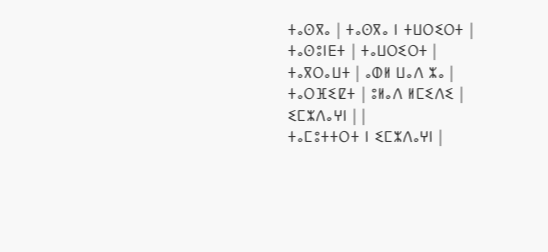ⵜⴰⵙⴳⴰ | ⵜⴰⵙⴳⴰ ⵏ ⵜⵡⵔⵉⵔⵜ |
ⵜⴰⵙⵓⵏⴹⵜ | ⵜⴰⵡⵔⵉⵔⵜ |
ⵜⴰⴳⵔⴰⵡⵜ | ⴰⵀⵍ ⵡⴰⴷ ⵣⴰ |
ⵜⴰⵔⴼⵉⵇⵜ | ⵓⵍⴰⴷ ⵍⵎⵉⴷⵉ |
ⵉⵎⵣⴷⴰⵖⵏ | |
ⵜⴰⵎⵓⵜⵜⵔⵜ ⵏ ⵉⵎⵣⴷⴰⵖⵏ |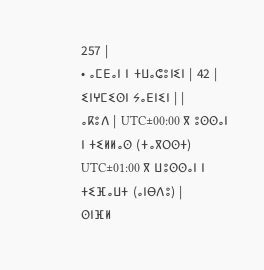257 |
• ⴰⵎⴹⴰⵏ ⵏ ⵜⵡⴰⵛⵓⵏⵉⵏ | 42 |
ⵉⵏⵖⵎⵉⵙⵏ ⵢⴰⴹⵏⵉⵏ | |
ⴰⴽⵓⴷ | UTC±00:00 ⴳ ⵓⵙⵙⴰⵏ ⵏ ⵜⵉⵍⵍⴰⵙ (ⵜⴰⴳⵔⵙⵜ) UTC±01:00 ⴳ ⵡⵓⵙⵙⴰⵏ ⵏ ⵜⵉⴼⴰⵡⵜ (ⴰⵏⴱⴷⵓ) |
ⵙⵏⴼⵍ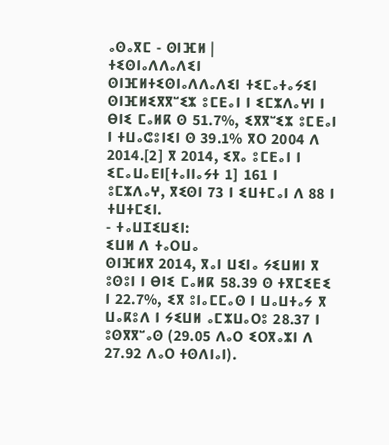ⴰⵙⴰⴳⵎ - ⵙⵏⴼⵍ |
ⵜⵉⵙⵏⴰⴷⴷⴰⴷⵉⵏ
ⵙⵏⴼⵍⵜⵉⵙⵏⴰⴷⴷⴰⴷⵉⵏ ⵜⵉⵎⴰⵜⴰⵢⵉⵏ
ⵙⵏⴼⵍⵉⴳⴳⵯⵉⵣ ⵓⵎⴹⴰⵏ ⵏ ⵉⵎⵣⴷⴰⵖⵏ ⵏ ⴱⵏⵉ ⵎⴰⵍⴽ ⵙ 51.7%, ⵉⴳⴳⵯⵉⵣ ⵓⵎⴹⴰⵏ ⵏ ⵜⵡⴰⵛⵓⵏⵉⵏ ⵙ 39.1% ⴳⵔ 2004 ⴷ 2014.[2] ⴳ 2014, ⵉⴳⴰ ⵓⵎⴹⴰⵏ ⵏ ⵉⵎⴰⵡⴰⴹⵏ[ⵜⴰⵏⵏⴰⵢⵜ 1] 161 ⵏ ⵓⵎⵣⴷⴰⵖ, ⴳⵉⵙⵏ 73 ⵏ ⵉⵡⵜⵎⴰⵏ ⴷ 88 ⵏ ⵜⵡⵜⵎⵉⵏ.
- ⵜⴰⵡⵊⵉⵡⵉⵏ:
ⵉⵡⵍ ⴷ ⵜⴰⵔⵡⴰ
ⵙⵏⴼⵍⴳ 2014, ⴳⴰⵏ ⵡⵉⵏⴰ ⵢⵉⵡⵍⵏ ⴳ ⵓⵙⵓⵏ ⵏ ⴱⵏⵉ ⵎⴰⵍⴽ 58.39 ⵙ ⵜⴳⵎⵉⴹⵉ ⵏ 22.7%, ⵉⴳ ⵓⵏⴰⵎⵎⴰⵙ ⵏ ⵡⴰⵡⵜⴰⵢ ⴳ ⵡⴰⴽⵓⴷ ⵏ ⵢⵉⵡⵍ ⴰⵎⵣⵡⴰⵔⵓ 28.37 ⵏ ⵓⵙⴳⴳⵯⴰⵙ (29.05 ⴷⴰⵔ ⵉⵔⴳⴰⵣⵏ ⴷ 27.92 ⴷⴰⵔ ⵜⵙⴷⵏⴰⵏ).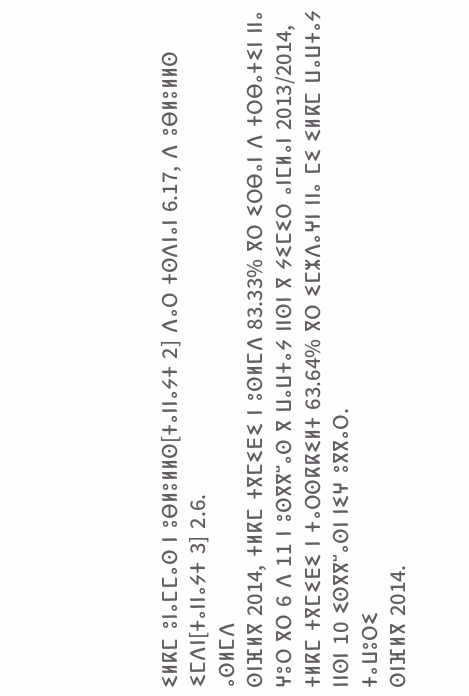ⵉⵍⴽⵎ ⵓⵏⴰⵎⵎⴰⵙ ⵏ ⵓⴱⵍⵓⵍⵍⵙ[ⵜⴰⵏⵏⴰⵢⵜ 2] ⴷⴰⵔ ⵜⵙⴷⵏⴰⵏ 6.17, ⴷ ⵓⴱⵍⵓⵍⵍⵙ ⵉⵎⴷⵏ[ⵜⴰⵏⵏⴰⵢⵜ 3] 2.6.
ⴰⵙⵍⵎⴷ
ⵙⵏⴼⵍⴳ 2014, ⵜⵍⴽⵎ ⵜⴳⵎⵉⴹⵉ ⵏ ⵓⵙⵍⵎⴷ 83.33% ⴳⵔ ⵉⵔⴱⴰⵏ ⴷ ⵜⵔⴱⴰⵜⵉⵏ ⵏⵏⴰ ⵖⵓⵔ ⴳⵔ 6 ⴷ 11 ⵏ ⵓⵙⴳⴳⵯⴰⵙ ⴳ ⵡⴰⵡⵜⴰⵢ ⵏⵏⵙⵏ ⴳ ⵢⵉⵎⵉⵔ ⴰⵏⵎⵍⴰⵏ 2013/2014, ⵜⵍⴽⵎ ⵜⴳⵎⵉⴹⵉ ⵏ ⵜⴰⵔⵙⴽⴽⵉⵍⵜ 63.64% ⴳⵔ ⵉⵎⵣⴷⴰⵖⵏ ⵏⵏⴰ ⵎⵉ ⵉⵍⴽⵎ ⵡⴰⵡⵜⴰⵢ ⵏⵏⵙⵏ 10 ⵉⵙⴳⴳⵯⴰⵙⵏ ⵏⵉⵖ ⵓⴳⴳⴰⵔ.
ⵜⴰⵡⵓⵔⵉ
ⵙⵏⴼⵍⴳ 2014.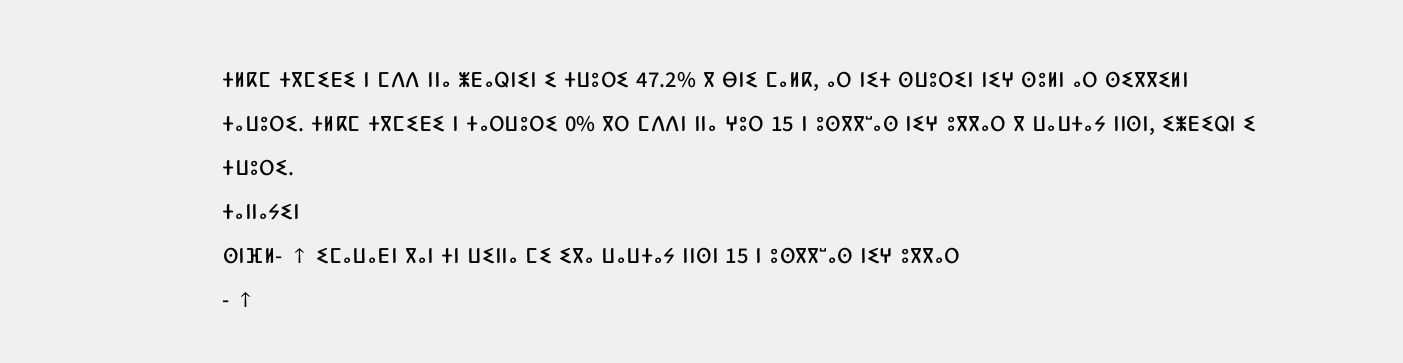ⵜⵍⴽⵎ ⵜⴳⵎⵉⴹⵉ ⵏ ⵎⴷⴷ ⵏⵏⴰ ⵥⴹⴰⵕⵏⵉⵏ ⵉ ⵜⵡⵓⵔⵉ 47.2% ⴳ ⴱⵏⵉ ⵎⴰⵍⴽ, ⴰⵔ ⵏⵉⵜ ⵙⵡⵓⵔⵉⵏ ⵏⵉⵖ ⵙⵓⵍⵏ ⴰⵔ ⵙⵉⴳⴳⵉⵍⵏ ⵜⴰⵡⵓⵔⵉ. ⵜⵍⴽⵎ ⵜⴳⵎⵉⴹⵉ ⵏ ⵜⴰⵔⵡⵓⵔⵉ 0% ⴳⵔ ⵎⴷⴷⵏ ⵏⵏⴰ ⵖⵓⵔ 15 ⵏ ⵓⵙⴳⴳⵯⴰⵙ ⵏⵉⵖ ⵓⴳⴳⴰⵔ ⴳ ⵡⴰⵡⵜⴰⵢ ⵏⵏⵙⵏ, ⵉⵥⴹⵉⵕⵏ ⵉ ⵜⵡⵓⵔⵉ.
ⵜⴰⵏⵏⴰⵢⵉⵏ
ⵙⵏⴼⵍ- ↑ ⵉⵎⴰⵡⴰⴹⵏ ⴳⴰⵏ ⵜⵏ ⵡⵉⵏⵏⴰ ⵎⵉ ⵉⴳⴰ ⵡⴰⵡⵜⴰⵢ ⵏⵏⵙⵏ 15 ⵏ ⵓⵙⴳⴳⵯⴰⵙ ⵏⵉⵖ ⵓⴳⴳⴰⵔ
- ↑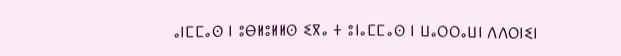ⴰⵏⵎⵎⴰⵙ ⵏ ⵓⴱⵍⵓⵍⵍⵙ ⵉⴳⴰ ⵜ ⵓⵏⴰⵎⵎⴰⵙ ⵏ ⵡⴰⵔⵔⴰⵡⵏ ⴷⴷⵔⵏⵉⵏ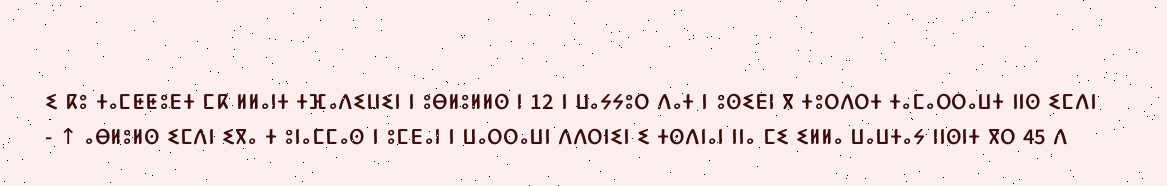ⵉ ⴽⵓ ⵜⴰⵎⵟⵟⵓⴹⵜ ⵎⴽ ⵍⵍⴰⵏⵜ ⵜⴼⴰⴷⵉⵡⵉⵏ ⵏ ⵓⴱⵍⵓⵍⵍⵙ ⵏ 12 ⵏ ⵡⴰⵢⵢⵓⵔ ⴷⴰⵜ ⵏ ⵓⵙⵉⴹⵏ ⴳ ⵜⵓⵔⴷⵔⵜ ⵜⴰⵎⴰⵔⵔⴰⵡⵜ ⵏⵏⵙ ⵉⵎⴷⵏ
- ↑ ⴰⴱⵍⵓⵍⵙ ⵉⵎⴷⵏ ⵉⴳⴰ ⵜ ⵓⵏⴰⵎⵎⴰⵙ ⵏ ⵓⵎⴹⴰⵏ ⵏ ⵡⴰⵔⵔⴰⵡⵏ ⴷⴷⵔⵏⵉⵏ ⵉ ⵜⵙⴷⵏⴰⵏ ⵏⵏⴰ ⵎⵉ ⵉⵍⵍⴰ ⵡⴰⵡⵜⴰⵢ ⵏⵏⵙⵏⵜ ⴳⵔ 45 ⴷ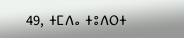49, ⵜⵎⴷⴰ ⵜⵓⴷⵔⵜ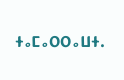ⵜⴰⵎⴰⵔⵔⴰⵡⵜ.